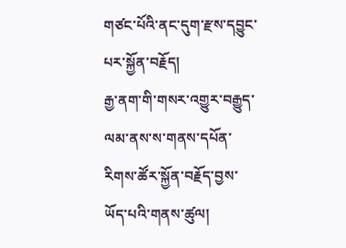གཙང་པོའི་ནང་དུག་རྫས་དབྱུང་པར་སྐྱོན་བརྗོད།
རྒྱ་ནག་གི་གསར་འགྱུར་བརྒྱུད་ལམ་ནས་ས་གནས་དཔོན་རིགས་ཚོར་སྐྱོན་བརྗོད་བྱས་ཡོད་པའི་གནས་ཚུལ།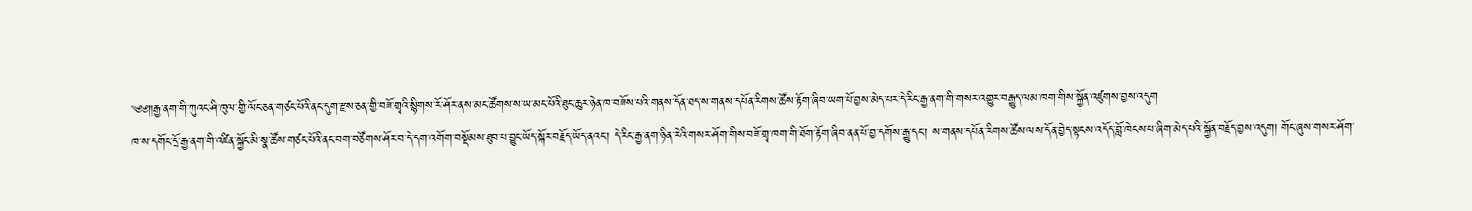༄༅༎རྒྱ་ནག་གི་ཀུའང་ཤི་ཁུལ་གྱི་ལོང་ཅན་གཙང་པོའི་ནང་དུག་རྫས་ཅན་གྱི་བཟོ་གྲྭའི་སྙིགས་རོ་ཤོར་ནས་མང་ཚོགས་ས་ཡ་མང་པོའི་ཐུང་ཆུར་ཉེན་ཁ་བཟོས་པའི་གནས་དོན་ཐད་ས་གནས་དཔོན་རིགས་ཚོས་རྟོག་ཞིབ་ཡག་པོ་བྱས་མེད་པར་དེ་རིང་རྒྱ་ནག་གི་གསར་འགྱུར་བརྒྱུད་ལམ་ཁག་གིས་སྐྱོན་འཛུགས་བྱས་འདུག
ཁ་ས་དགོང་དྲོ་རྒྱ་ནག་གི་འཛིན་སྐྱོང་མི་སྣ་ཚོས་གཙང་པོའི་ནང་བག་བཙོགས་ཤོར་བ་དེ་དག་འགོག་བསྡོམས་ཐུབ་པ་བྱུང་ཡོད་སྐོར་བརྗོད་ཡོད་ནའང་། དེ་རིང་རྒྱ་ནག་ཉིན་རེའི་གསར་ཤོག་གིས་བཟོ་གྲྭ་ཁག་གི་ཐོག་རྟོག་ཞིབ་ནན་པོ་བྱ་དགོས་རྒྱུ་དང་། ས་གནས་དཔོན་རིགས་ཚོས་ལས་དོན་བྱེད་སྟངས་འདོད་བློ་ཁེངས་པ་ཞིག་མེད་པའི་སྐྱོན་བརྗོད་བྱས་འདུག། གོང་ཞུས་གསར་ཤོག་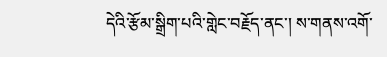དེའི་རྩོམ་སྒྲིག་པའི་གླེང་བརྗོད་ནང་། ས་གནས་འགོ་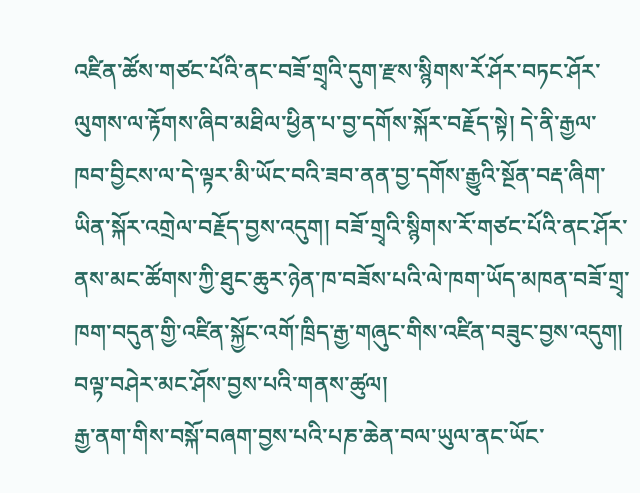འཛིན་ཚོས་གཙང་པོའི་ནང་བཟོ་གྲྭའི་དུག་རྫས་སྙིགས་རོ་ཤོར་བཏང་ཤོར་ལུགས་ལ་རྟོགས་ཞིབ་མཐིལ་ཕྱིན་པ་བྱ་དགོས་སྐོར་བརྗོད་སྟེ། དེ་ནི་རྒྱལ་ཁབ་བྱིངས་ལ་དེ་ལྟར་མི་ཡོང་བའི་ཟབ་ནན་བྱ་དགོས་རྒྱུའི་སྔོན་བརྡ་ཞིག་ཡིན་སྐོར་འགྲེལ་བརྗོད་བྱས་འདུག། བཟོ་གྲྭའི་སྙིགས་རོ་གཙང་པོའི་ནང་ཤོར་ནས་མང་ཚོགས་ཀྱི་ཐུང་ཆུར་ཉེན་ཁ་བཟོས་པའི་ལེ་ཁག་ཡོད་མཁན་བཟོ་གྲྭ་ཁག་བདུན་གྱི་འཛིན་སྐྱོང་འགོ་ཁྲིད་རྒྱ་གཞུང་གིས་འཛིན་བཟུང་བྱས་འདུག།
བལྟ་བཤེར་མང་ཤོས་བྱས་པའི་གནས་ཚུལ།
རྒྱ་ནག་གིས་བསྐོ་བཞག་བྱས་པའི་པཎ་ཆེན་བལ་ཡུལ་ནང་ཡོང་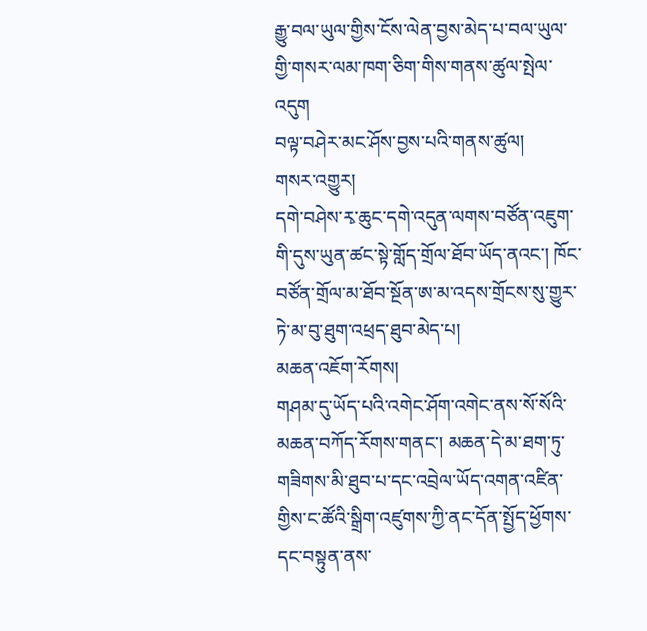རྒྱུ་བལ་ཡུལ་གྱིས་ངོས་ལེན་བྱས་མེད་པ་བལ་ཡུལ་གྱི་གསར་ལམ་ཁག་ཅིག་གིས་གནས་ཚུལ་སྤེལ་འདུག
བལྟ་བཤེར་མང་ཤོས་བྱས་པའི་གནས་ཚུལ།
གསར་འགྱུར།
དགེ་བཤེས་རྭ་ཆུང་དགེ་འདུན་ལགས་བཙོན་འཇུག་གི་དུས་ཡུན་ཚང་སྟེ་གློད་གྲོལ་ཐོབ་ཡོད་ནའང་། ཁོང་བཙོན་གྲོལ་མ་ཐོབ་སྔོན་ཨ་མ་འདས་གྲོངས་སུ་གྱུར་ཏེ་མ་བུ་ཐུག་འཕྲད་ཐུབ་མེད་པ།
མཆན་འཇོག་རོགས།
གཤམ་དུ་ཡོད་པའི་འགེང་ཤོག་འགེང་ནས་སོ་སོའི་མཆན་བཀོད་རོགས་གནང་། མཆན་དེ་མ་ཐག་ཏུ་གཟིགས་མི་ཐུབ་པ་དང་འབྲེལ་ཡོད་འགན་འཛིན་གྱིས་ང་ཚོའི་སྒྲིག་འཛུགས་ཀྱི་ནང་དོན་སྤྱོད་ཕྱོགས་དང་བསྟུན་ནས་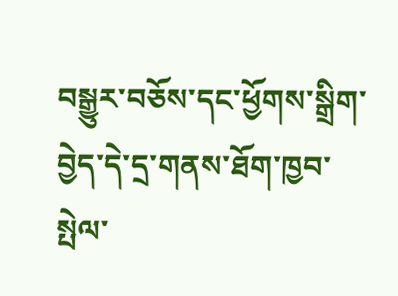བསྒྱུར་བཅོས་དང་ཕྱོགས་སྒྲིག་བྱེད་དེ་དྲ་གནས་ཐོག་ཁྱབ་སྤེལ་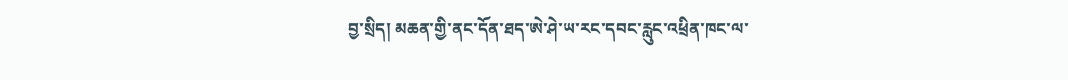བྱ་སྲིད། མཆན་གྱི་ནང་དོན་ཐད་ཨེ་ཤེ་ཡ་རང་དབང་རླུང་འཕྲིན་ཁང་ལ་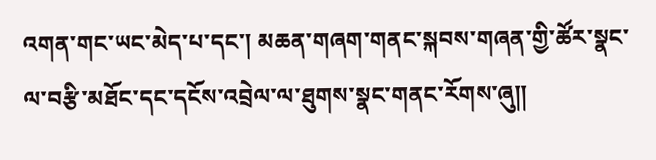འགན་གང་ཡང་མེད་པ་དང་། མཆན་གཞག་གནང་སྐབས་གཞན་གྱི་ཚོར་སྣང་ལ་བརྩི་མཐོང་དང་དངོས་འབྲེལ་ལ་ཐུགས་སྣང་གནང་རོགས་ཞུ༎